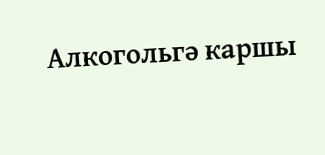Алкогольгә каршы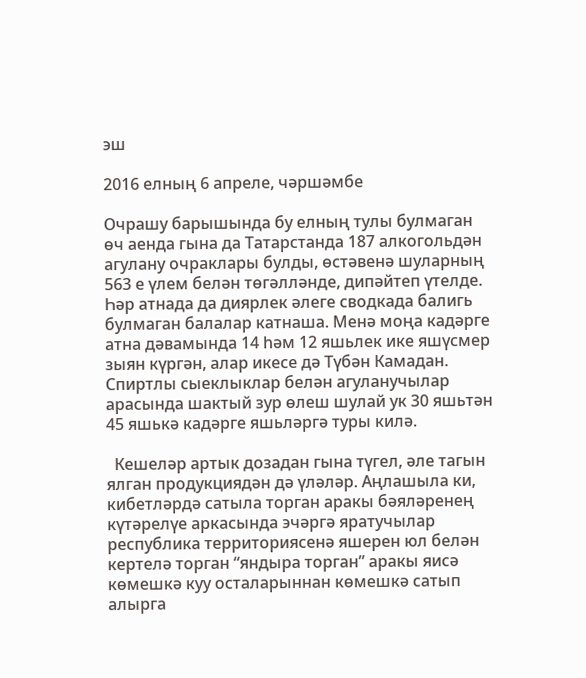эш

2016 елның 6 апреле, чәршәмбе

Очрашу барышында бу елның тулы булмаган өч аенда гына да Татарстанда 187 алкогольдән агулану очраклары булды, өстәвенә шуларның 563 е үлем белән төгәлләнде, дипәйтеп үтелде. Һәр атнада да диярлек әлеге сводкада балигь булмаган балалар катнаша. Менә моңа кадәрге атна дәвамында 14 һәм 12 яшьлек ике яшүсмер зыян күргән, алар икесе дә Түбән Камадан. Спиртлы сыеклыклар белән агуланучылар арасында шактый зур өлеш шулай ук 30 яшьтән 45 яшькә кадәрге яшьләргә туры килә.

  Кешеләр артык дозадан гына түгел, әле тагын ялган продукциядән дә үләләр. Аңлашыла ки, кибетләрдә сатыла торган аракы бәяләренең күтәрелүе аркасында эчәргә яратучылар республика территориясенә яшерен юл белән кертелә торган “яндыра торган” аракы яисә көмешкә куу осталарыннан көмешкә сатып алырга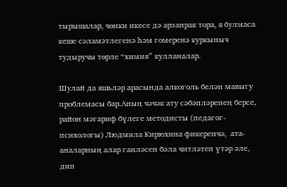тырышалар, чөнки икесе дә арзанрак тора, я булмаса кеше сәламәтлегенә һәм гомеренә куркыныч тудыручы төрле “химия” кулланалар.

Шулай да яшьләр арасында алкоголь белән мавыгу проблемасы бар.Аның чәчәк ату сәбәпләренең берсе, район мәгариф бүлеге методисты (педагог-психологы) Людмила Кирюхина фикеренчә,  ата-аналарның алар гаиләсен бәла читләтеп үтәр әле, дип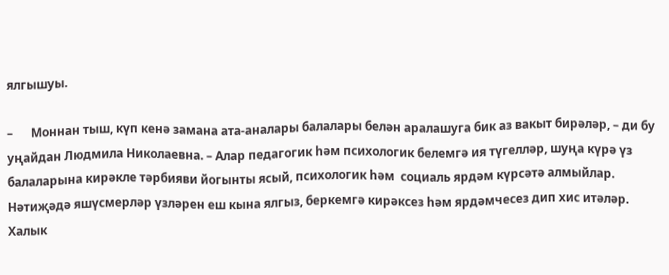ялгышуы.

–      Моннан тыш, күп кенә замана ата-аналары балалары белән аралашуга бик аз вакыт бирәләр, – ди бу уңайдан Людмила Николаевна. – Алар педагогик һәм психологик белемгә ия түгелләр, шуңа күрә үз балаларына кирәкле тәрбияви йогынты ясый, психологик һәм  социаль ярдәм күрсәтә алмыйлар. Нәтиҗәдә яшүсмерләр үзләрен еш кына ялгыз, беркемгә кирәксез һәм ярдәмчесез дип хис итәләр. Халык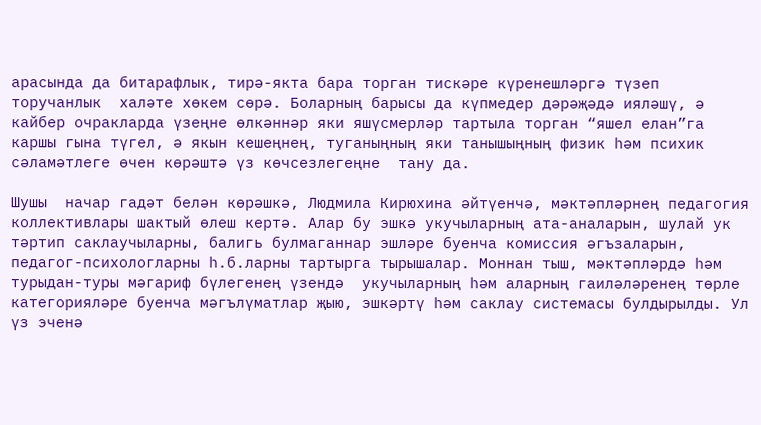арасында да битарафлык, тирә-якта бара торган тискәре күренешләргә түзеп торучанлык  халәте хөкем сөрә. Боларның барысы да күпмедер дәрәҗәдә ияләшү, ә кайбер очракларда үзеңне өлкәннәр яки яшүсмерләр тартыла торган “яшел елан”га каршы гына түгел, ә якын кешеңнең, туганыңның яки танышыңның физик һәм психик сәламәтлеге өчен көрәштә үз көчсезлегеңне  тану да.

Шушы  начар гадәт белән көрәшкә, Людмила Кирюхина әйтүенчә, мәктәпләрнең педагогия коллективлары шактый өлеш кертә. Алар бу эшкә укучыларның ата-аналарын, шулай ук тәртип саклаучыларны, балигь булмаганнар эшләре буенча комиссия әгъзаларын, педагог-психологларны һ.б.ларны тартырга тырышалар. Моннан тыш, мәктәпләрдә һәм турыдан-туры мәгариф бүлегенең үзендә  укучыларның һәм аларның гаиләләренең төрле категорияләре буенча мәгълүматлар җыю, эшкәртү һәм саклау системасы булдырылды. Ул үз эченә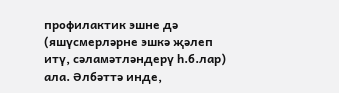профилактик эшне дә (яшүсмерләрне эшкә җәлеп итү, сәламәтләндерү һ.б.лар) ала. Әлбәттә инде,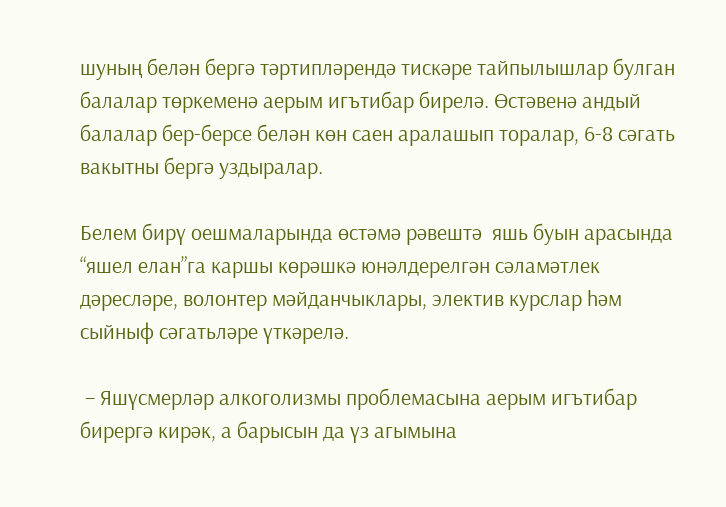шуның белән бергә тәртипләрендә тискәре тайпылышлар булган балалар төркеменә аерым игътибар бирелә. Өстәвенә андый балалар бер-берсе белән көн саен аралашып торалар, 6-8 сәгать вакытны бергә уздыралар.

Белем бирү оешмаларында өстәмә рәвештә  яшь буын арасында “яшел елан”га каршы көрәшкә юнәлдерелгән сәламәтлек дәресләре, волонтер мәйданчыклары, электив курслар һәм сыйныф сәгатьләре үткәрелә.

 – Яшүсмерләр алкоголизмы проблемасына аерым игътибар бирергә кирәк, а барысын да үз агымына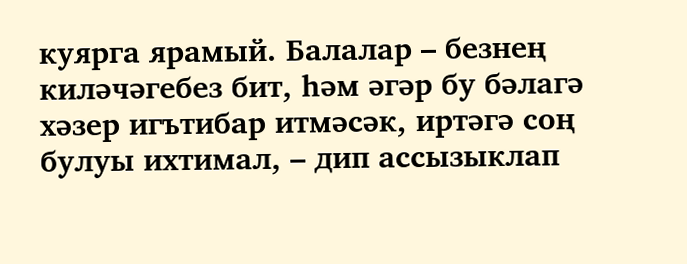куярга ярамый. Балалар – безнең киләчәгебез бит, һәм әгәр бу бәлагә хәзер игътибар итмәсәк, иртәгә соң булуы ихтимал, – дип ассызыклап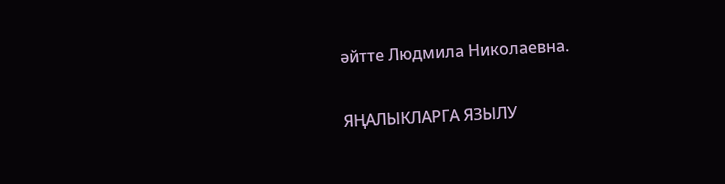әйтте Людмила Николаевна.

ЯҢАЛЫКЛАРГА ЯЗЫЛУ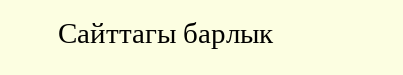Сайттагы барлык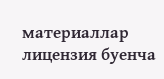материаллар лицензия буенча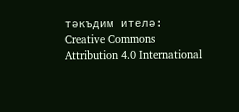тәкъдим ителә:
Creative Commons Attribution 4.0 International